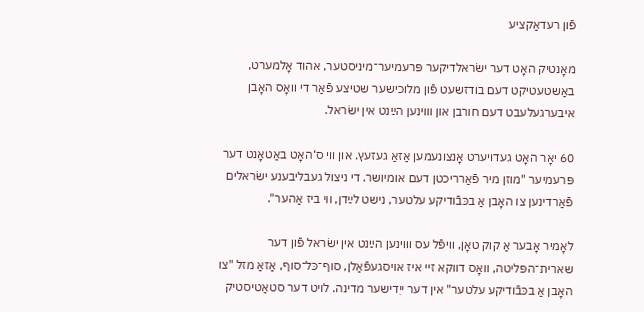פֿון רעדאַקציע

מאָנטיק האָט דער ישׂראלדיקער פּרעמיער־מיניסטער, אהוד אָלמערט, באַשטעטיקט דעם בודזשעט פֿון מלוכישער שטיצע פֿאַר די וואָס האָבן איבערגעלעבט דעם חורבן און וווינען הײַנט אין ישׂראל.

60 יאָר האָט געדויערט אָנצונעמען אַזאַ געזעץ. און ווי ס‘האָט באַטאָנט דער פּרעמיער "מוזן מיר פֿאַרריכטן דעם אומיושר. די ניצול געבליבענע ישׂראלים פֿאַרדינען צו האָבן אַ בכּבֿודיקע עלטער, נישט לײַדן, ווי ביז אַהער".

לאָמיר אָבער אַ קוק טאָן, וויפֿל עס וווינען הײַנט אין ישׂראל פֿון דער שארית־הפּליטה, וואָס דווקא זיי איז אויסגעפֿאַלן, סוף־כּל־סוף, אַזאַ מזל "צו האָבן אַ בכּבֿודיקע עלטער" אין דער ייִדישער מדינה. לויט דער סטאַטיסטיק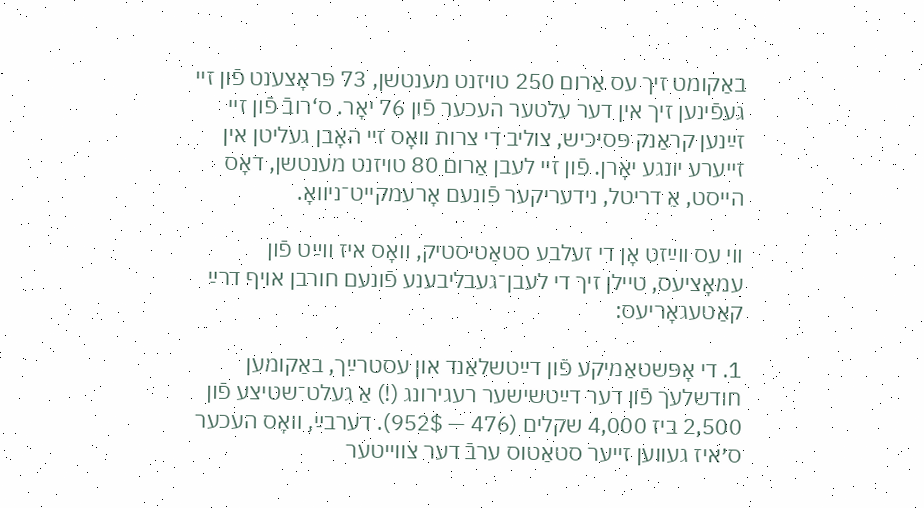באַקומט זיך עס אַרום 250 טויזנט מענטשן, 73 פּראָצענט פֿון זיי געפֿינען זיך אין דער עלטער העכער פֿון 76 יאָר. ס‘רובֿ פֿון זיי זײַנען קראַנק פּסיכיש, צוליב די צרות וואָס זיי האָבן געליטן אין זייערע יונגע יאָרן. פֿון זיי לעבן אַרום 80 טויזנט מענטשן, דאָס הייסט, אַ דריטל, נידעריקער פֿונעם אָרעמקייט־ניוואָ.

ווי עס ווײַזט אָן די זעלבע סטאַטיסטיק, וואָס איז ווײַט פֿון עמאָציעס, טיילן זיך די לעבן־געבליבענע פֿונעם חורבן אויף דרײַ קאַטעגאָריעס:

1. די אָפּשטאַמיקע פֿון דײַטשלאַנד און עסטרײַך, באַקומען חודשלעך פֿון דער דײַטשישער רעגירונג (!) אַ געלט־שטיצע פֿון 2,500 ביז 4,000 שקלים (476 — 952$). דערבײַ, וואָס העכער ס׳איז געווען זייער סטאַטוס ערבֿ דער צווייטער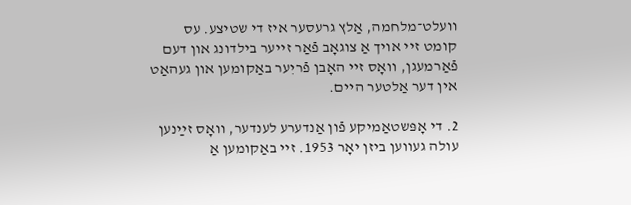וועלט־מלחמה, אַלץ גרעסער איז די שטיצע. עס קומט זיי אויך אַ צוגאָב פֿאַר זייער בילדונג און דעם פֿאַרמעגן, וואָס זיי האָבן פֿריִער באַקומען און געהאַט אין דער אַלטער היים.

2. די אָפּשטאַמיקע פֿון אַנדערע לענדער, וואָס זײַנען עולה געווען ביזן יאָר 1953. זיי באַקומען אַ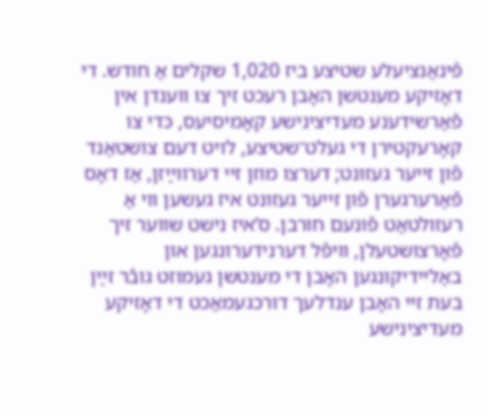פֿינאַנציעלע שטיצע ביז 1,020 שקלים אַ חודש. די דאָזיקע מענטשן האָבן רעכט זיך צו ווענדן אין פֿאַרשידענע מעדיצינישע קאָמיסיעס, כּדי צו קאָרעקטירן די געלט־שטיצע, לויט דעם צושטאַנד פֿון זייער געזונט; דערצו מוזן זיי דערווײַזן, אַז דאָס פֿאַרערגערן פֿון זייער געזונט איז געשען ווי אַ רעזולטאַט פֿונעם חורבן. ס‘איז נישט שווער זיך פֿאָרצושטעלן, וויפֿל דערנידערונגען און באַליידיקונגען האָבן די מענטשן געמוזט גובֿר זײַן בעת זיי האָבן ענדלעך דורכגעמאַכט די דאָזיקע מעדיצינישע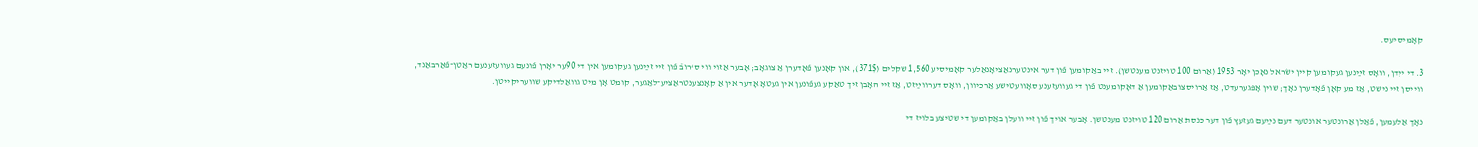קאָמיסיעס.

3. די ייִדן, וואָס זײַנען געקומען קיין ישׂראל נאָכן יאָר 1953 (אַרום 100 טויזנט מענטשן). זיי באַקומען פֿון דער אינטערנאַציאָנאַלער קאָמיסיע 1,560 שקלים (371$), און קאָנען פֿאָדערן אַ צוגאָב; אָבער אַזוי ווי ס‘רובֿ פֿון זיי זײַנען געקומען אין די 90ער יאָרן פֿונעם געוועזענעם ראַטן־פֿאַרבאַנד, ווייסן זיי נישט, אַז מע קאָן פֿאָדערן נאָך; שוין אָפּגערעדט, אַז אַרויסצובאַקומען אַ דאָקומענט פֿון די געוועזענע סאָוועטישע אַרכיוון, וואָס דערווײַזט, אַז זיי האָבן זיך טאַקע געפֿונען אין געטאָ אָדער אין אַ קאָנצענטראַציע־לאַגער, קומט אָן מיט גוואַלדיקע שוועריקייטן.

נאָך אַלעמען, פֿאַלן אַרונטער אונטער דעם נײַעם געזעץ פֿון דער כּנסת אַרום 120 טויזנט מענטשן. אָבער אויך פֿון זיי וועלן באַקומען די שטיצע בלויז די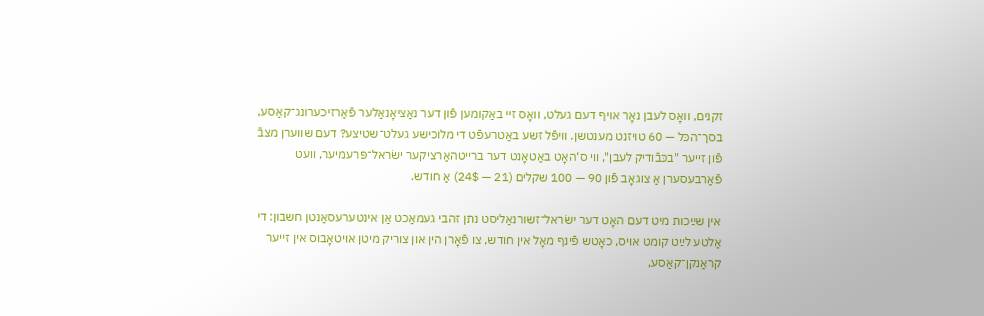זקנים, וואָס לעבן נאָר אויף דעם געלט, וואָס זיי באַקומען פֿון דער נאַציאָנאַלער פֿאַרזיכערונג־קאַסע, בסך־הכּל — 60 טויזנט מענטשן. וויפֿל זשע באַטרעפֿט די מלוכישע געלט־שטיצע? דעם שווערן מצבֿ פֿון זייער "בכּבֿודיק לעבן", ווי ס‘האָט באַטאָנט דער ברייטהאַרציקער ישׂראל־פּרעמיער, וועט פֿאַרבעסערן אַ צוגאָב פֿון 90 — 100 שקלים (21 — 24$) אַ חודש.

אין שײַכות מיט דעם האָט דער ישׂראל־זשורנאַליסט נתן זהבי געמאַכט אַן אינטערעסאַנטן חשבון: די אַלטע לײַט קומט אויס, כאָטש פֿינף מאָל אין חודש, צו פֿאָרן הין און צוריק מיטן אויטאָבוס אין זייער קראַנקן־קאַסע,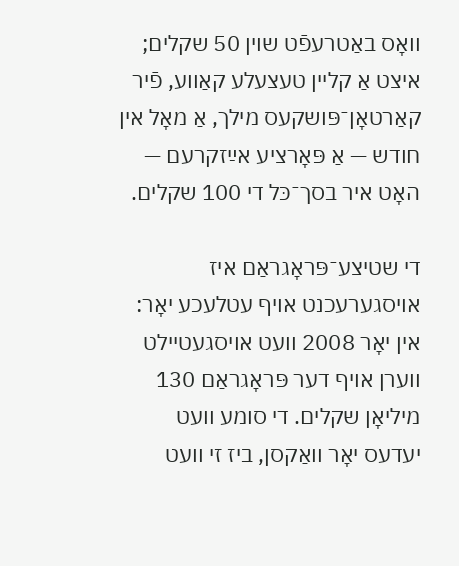וואָס באַטרעפֿט שוין 50 שקלים; איצט אַ קליין טעצעלע קאַווע, פֿיר קאַרטאָן־פּושקעס מילך, אַ מאָל אין חודש — אַ פּאָרציע אײַזקרעם — האָט איר בסך־כּל די 100 שקלים.

די שטיצע־פּראָגראַם איז אויסגערעכנט אויף עטלעכע יאָר: אין יאָר 2008 וועט אויסגעטיילט ווערן אויף דער פּראָגראַם 130 מיליאָן שקלים. די סומע וועט יעדעס יאָר וואַקסן, ביז זי וועט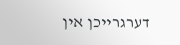דערגרייכן אין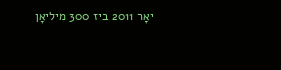יאָר 2011 ביז 300 מיליאָן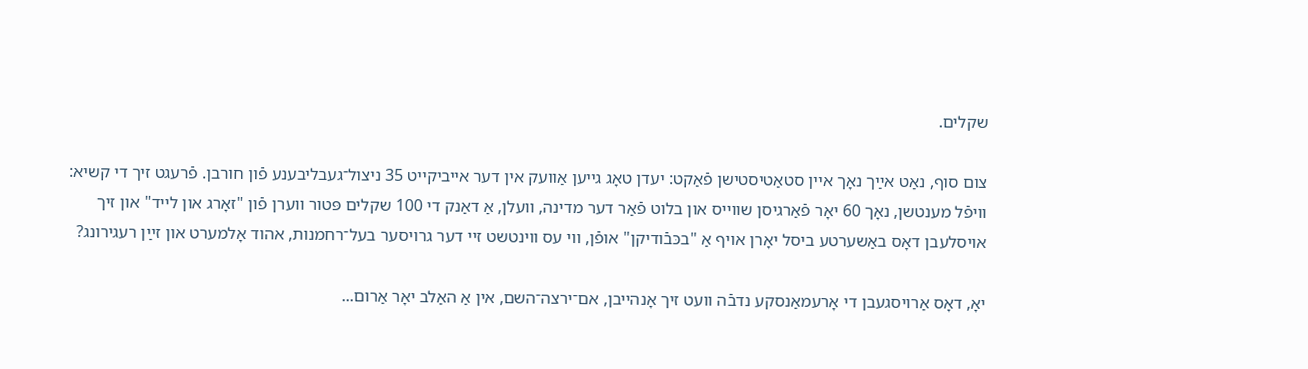שקלים.

צום סוף, נאַט אײַך נאָך איין סטאַטיסטישן פֿאַקט: יעדן טאָג גייען אַוועק אין דער אייביקייט 35 ניצול־געבליבענע פֿון חורבן. פֿרעגט זיך די קשיא: וויפֿל מענטשן, נאָך 60 יאָר פֿאַרגיסן שווייס און בלוט פֿאַר דער מדינה, וועלן, אַ דאַנק די 100 שקלים פּטור ווערן פֿון "זאָרג און לייד" און זיך אויסלעבן דאָס באַשערטע ביסל יאָרן אויף אַ "בכּבֿודיקן" אופֿן, ווי עס ווינטשט זיי דער גרויסער בעל־רחמנות, אהוד אָלמערט און זײַן רעגירונג?

יאָ, דאָס אַרויסגעבן די אָרעמאַנסקע נדבֿה וועט זיך אָנהייבן, אם־ירצה־השם, אין אַ האַלב יאָר אַרום...